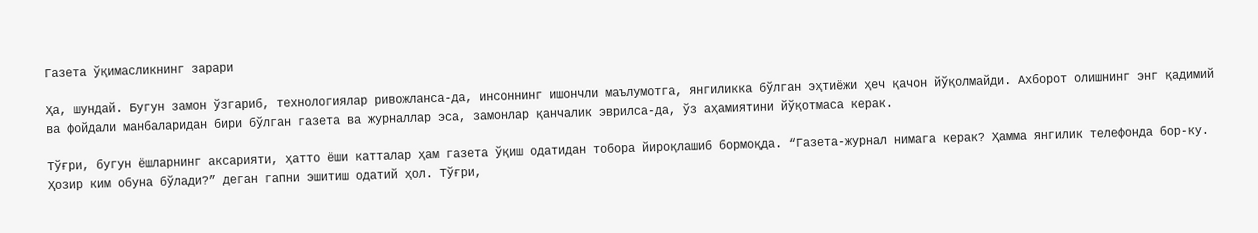Газета ўқимасликнинг зарари

Ҳа, шундай. Бугун замон ўзгариб, технологиялар ривожланса-да, инсоннинг ишончли маълумотга, янгиликка бўлган эҳтиёжи ҳеч қачон йўқолмайди. Ахборот олишнинг энг қадимий ва фойдали манбаларидан бири бўлган газета ва журналлар эса, замонлар қанчалик эврилса-да, ўз аҳамиятини йўқотмаса керак.

Тўғри, бугун ёшларнинг аксарияти, ҳатто ёши катталар ҳам газета ўқиш одатидан тобора йироқлашиб бормоқда. “Газета-журнал нимага керак? Ҳамма янгилик телефонда бор-ку. Ҳозир ким обуна бўлади?” деган гапни эшитиш одатий ҳол. Тўғри,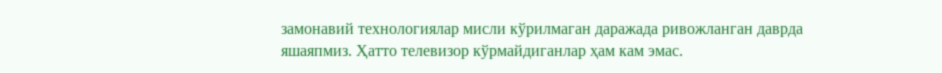замонавий технологиялар мисли кўрилмаган даражада ривожланган даврда яшаяпмиз. Ҳатто телевизор кўрмайдиганлар ҳам кам эмас.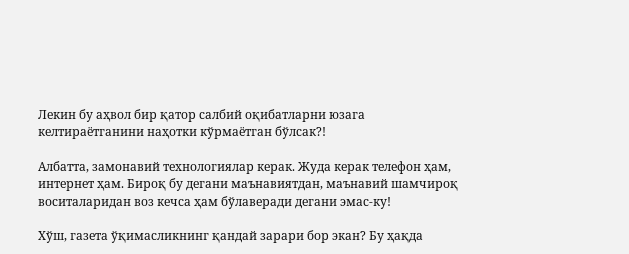Лекин бу аҳвол бир қатор салбий оқибатларни юзага келтираётганини наҳотки кўрмаётган бўлсак?!

Албатта, замонавий технологиялар керак. Жуда керак телефон ҳам, интернет ҳам. Бироқ бу дегани маънавиятдан, маънавий шамчироқ воситаларидан воз кечса ҳам бўлаверади дегани эмас-ку!

Хўш, газета ўқимасликнинг қандай зарари бор экан? Бу ҳақда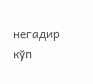негадир кўп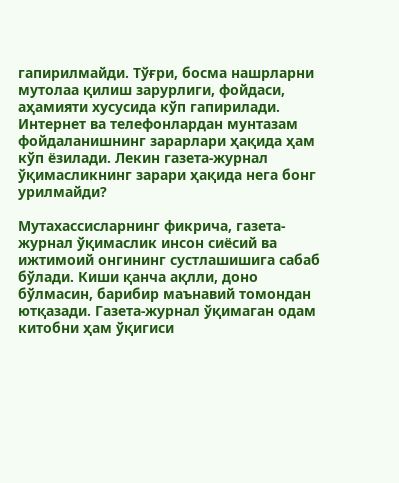гапирилмайди. Тўғри, босма нашрларни мутолаа қилиш зарурлиги, фойдаси, аҳамияти хусусида кўп гапирилади. Интернет ва телефонлардан мунтазам фойдаланишнинг зарарлари ҳақида ҳам кўп ёзилади. Лекин газета-журнал ўқимасликнинг зарари ҳақида нега бонг урилмайди?

Мутахассисларнинг фикрича, газета-журнал ўқимаслик инсон сиёсий ва ижтимоий онгининг сустлашишига сабаб бўлади. Киши қанча ақлли, доно бўлмасин, барибир маънавий томондан ютқазади. Газета-журнал ўқимаган одам китобни ҳам ўқигиси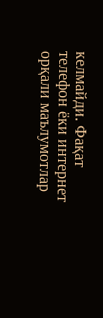келмайди. Фақат телефон ёки интернет орқали маълумотлар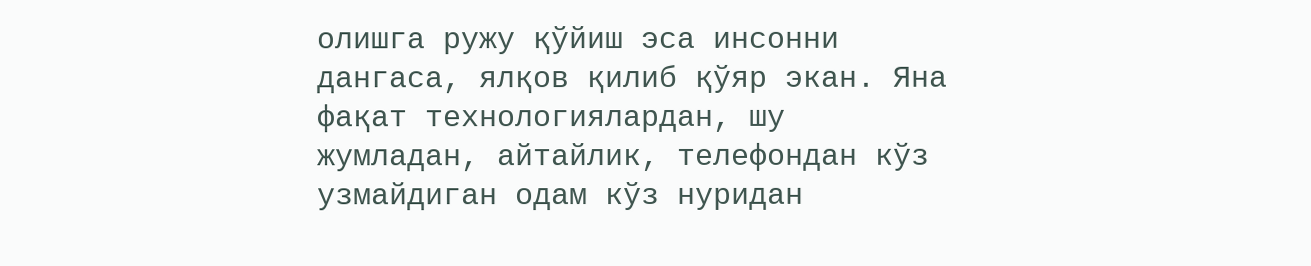олишга ружу қўйиш эса инсонни дангаса, ялқов қилиб қўяр экан. Яна фақат технологиялардан, шу жумладан, айтайлик, телефондан кўз узмайдиган одам кўз нуридан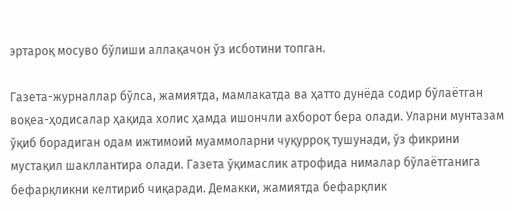эртароқ мосуво бўлиши аллақачон ўз исботини топган.

Газета-журналлар бўлса, жамиятда, мамлакатда ва ҳатто дунёда содир бўлаётган воқеа-ҳодисалар ҳақида холис ҳамда ишончли ахборот бера олади. Уларни мунтазам ўқиб борадиган одам ижтимоий муаммоларни чуқурроқ тушунади, ўз фикрини мустақил шакллантира олади. Газета ўқимаслик атрофида нималар бўлаётганига бефарқликни келтириб чиқаради. Демакки, жамиятда бефарқлик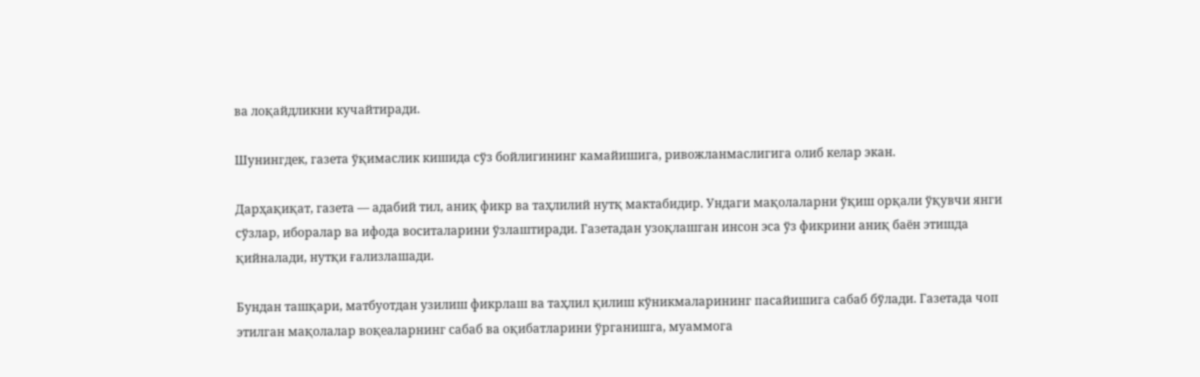ва лоқайдликни кучайтиради.

Шунингдек, газета ўқимаслик кишида сўз бойлигининг камайишига, ривожланмаслигига олиб келар экан.

Дарҳақиқат, газета — адабий тил, аниқ фикр ва таҳлилий нутқ мактабидир. Ундаги мақолаларни ўқиш орқали ўқувчи янги сўзлар, иборалар ва ифода воситаларини ўзлаштиради. Газетадан узоқлашган инсон эса ўз фикрини аниқ баён этишда қийналади, нутқи ғализлашади.

Бундан ташқари, матбуотдан узилиш фикрлаш ва таҳлил қилиш кўникмаларининг пасайишига сабаб бўлади. Газетада чоп этилган мақолалар воқеаларнинг сабаб ва оқибатларини ўрганишга, муаммога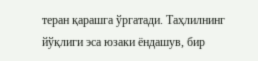теран қарашга ўргатади. Таҳлилнинг йўқлиги эса юзаки ёндашув, бир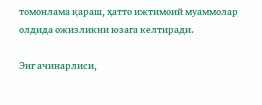томонлама қараш, ҳатто ижтимоий муаммолар олдида ожизликни юзага келтиради.

Энг ачинарлиси,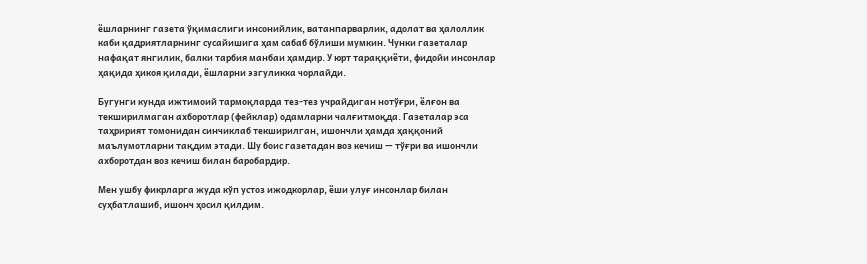ёшларнинг газета ўқимаслиги инсонийлик, ватанпарварлик, адолат ва ҳалоллик каби қадриятларнинг сусайишига ҳам сабаб бўлиши мумкин. Чунки газеталар нафақат янгилик, балки тарбия манбаи ҳамдир. У юрт тараққиёти, фидойи инсонлар ҳақида ҳикоя қилади, ёшларни эзгуликка чорлайди.

Бугунги кунда ижтимоий тармоқларда тез-тез учрайдиган нотўғри, ёлғон ва текширилмаган ахборотлар (фейклар) одамларни чалғитмоқда. Газеталар эса таҳририят томонидан синчиклаб текширилган, ишончли ҳамда ҳаққоний маълумотларни тақдим этади. Шу боис газетадан воз кечиш — тўғри ва ишончли ахборотдан воз кечиш билан баробардир.

Мен ушбу фикрларга жуда кўп устоз ижодкорлар, ёши улуғ инсонлар билан суҳбатлашиб, ишонч ҳосил қилдим.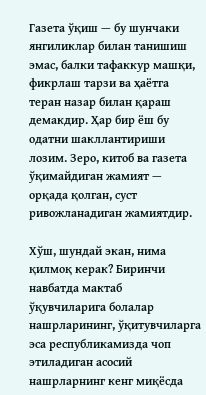Газета ўқиш — бу шунчаки янгиликлар билан танишиш эмас, балки тафаккур машқи, фикрлаш тарзи ва ҳаётга теран назар билан қараш демакдир. Ҳар бир ёш бу одатни шакллантириши лозим. Зеро, китоб ва газета ўқимайдиган жамият — орқада қолган, суст ривожланадиган жамиятдир.

Хўш, шундай экан, нима қилмоқ керак? Биринчи навбатда мактаб ўқувчиларига болалар нашрларининг, ўқитувчиларга эса республикамизда чоп этиладиган асосий нашрларнинг кенг миқёсда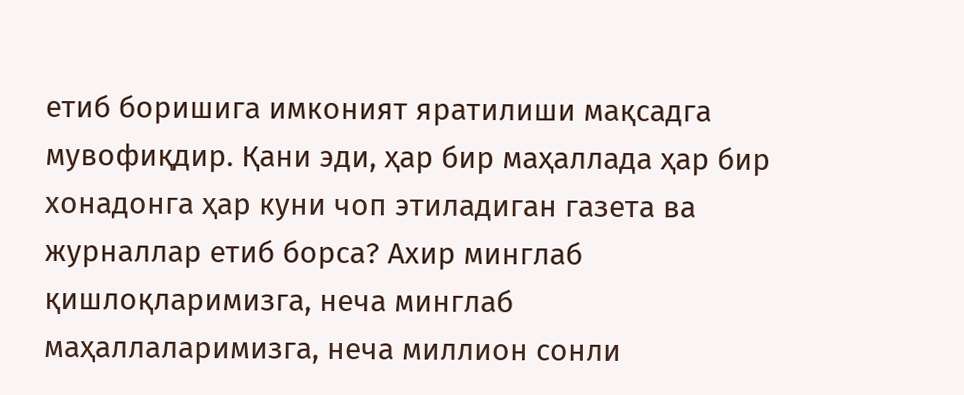етиб боришига имконият яратилиши мақсадга мувофиқдир. Қани эди, ҳар бир маҳаллада ҳар бир хонадонга ҳар куни чоп этиладиган газета ва журналлар етиб борса? Ахир минглаб қишлоқларимизга, неча минглаб маҳаллаларимизга, неча миллион сонли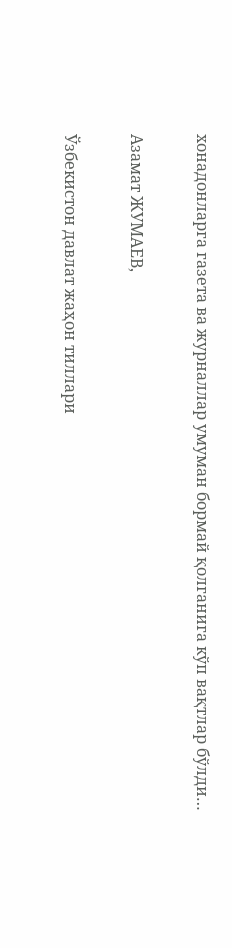хонадонларга газета ва журналлар умуман бормай қолганига кўп вақтлар бўлди…

Азамат ЖУМАЕВ,

Ўзбекистон давлат жаҳон тиллари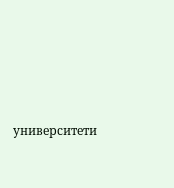университети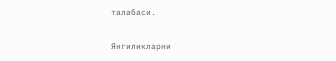талабаси.

Янгиликларни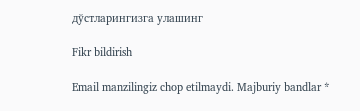дўстларингизга улашинг

Fikr bildirish

Email manzilingiz chop etilmaydi. Majburiy bandlar *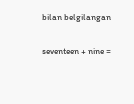bilan belgilangan

seventeen + nine =